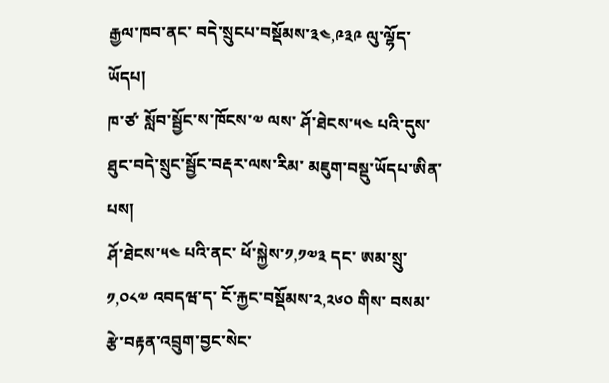རྒྱལ་ཁབ་ནང་ བདེ་སྲུངཔ་བསྡོམས་༣༤,༩༣༩ ལུ་ལྷོད་ཡོདཔ།
ཁ་ཙ་ སློབ་སྦྱོང་ས་ཁོངས་༧ ལས་ ཤོ་ཐེངས་༥༤ པའི་དུས་ཐུང་བདེ་སྲུང་སྦྱོང་བརྡར་ལས་རིམ་ མཇུག་བསྡུ་ཡོདཔ་ཨིན་པས།
ཤོ་ཐེངས་༥༤ པའི་ནང་ ཕོ་སྐྱེས་༡,༡༧༣ དང་ ཨམ་སྲུ་༡,༠༨༧ འབདཝ་ད་ ངོ་རྐྱང་བསྡོམས་༢,༢༦༠ གིས་ བསམ་རྩེ་བརྟན་འབྲུག་བྱང་སེང་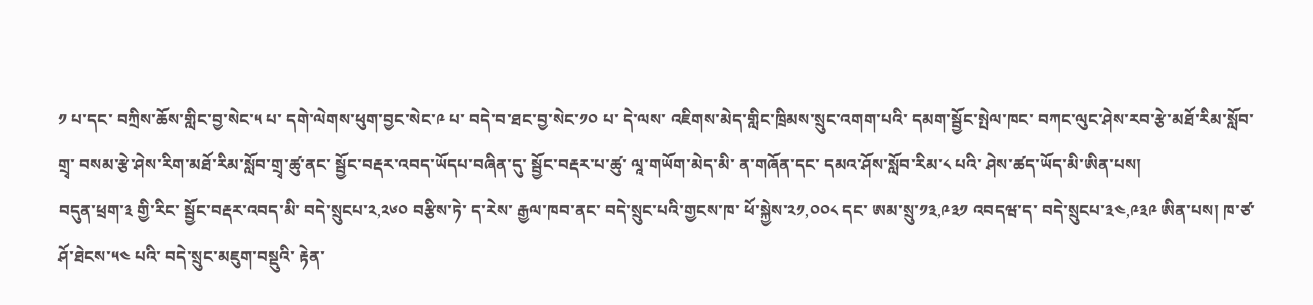༡ པ་དང་ བཀྲིས་ཆོས་གླིང་བྱ་སེང་༥ པ་ དགེ་ལེགས་ཕུག་བྱང་སེང་༩ པ་ བདེ་བ་ཐང་བྱ་སེང་༡༠ པ་ དེ་ལས་ འཇིགས་མེད་གླིང་ཁྲིམས་སྲུང་འགག་པའི་ དམག་སྦྱོང་སྤེལ་ཁང་ བཀང་ལུང་ཤེས་རབ་རྩེ་མཐོ་རིམ་སློབ་གྲྭ་ བསམ་རྩེ་ཤེས་རིག་མཐོ་རིམ་སློབ་གྲྭ་ཚུ་ནང་ སྦྱོང་བརྡར་འབད་ཡོདཔ་བཞིན་དུ་ སྦྱོང་བརྡར་པ་ཚུ་ ལཱ་གཡོག་མེད་མི་ ན་གཞོན་དང་ དམའ་ཤོས་སློབ་རིམ་༨ པའི་ ཤེས་ཚད་ཡོད་མི་ཨིན་པས།
བདུན་ཕྲག་༣ གྱི་རིང་ སྦྱོང་བརྡར་འབད་མི་ བདེ་སྲུངཔ་༢,༢༦༠ བརྩིས་ཏེ་ ད་རེས་ རྒྱལ་ཁབ་ནང་ བདེ་སྲུང་པའི་གྱངས་ཁ་ ཕོ་སྐྱེས་༢༡,༠༠༨ དང་ ཨམ་སྲུ་༡༣,༩༣༡ འབདཝ་ད་ བདེ་སྲུངཔ་༣༤,༩༣༩ ཨིན་པས། ཁ་ཙ་ ཤོ་ཐེངས་༥༤ པའི་ བདེ་སྲུང་མཇུག་བསྡུའི་ རྟེན་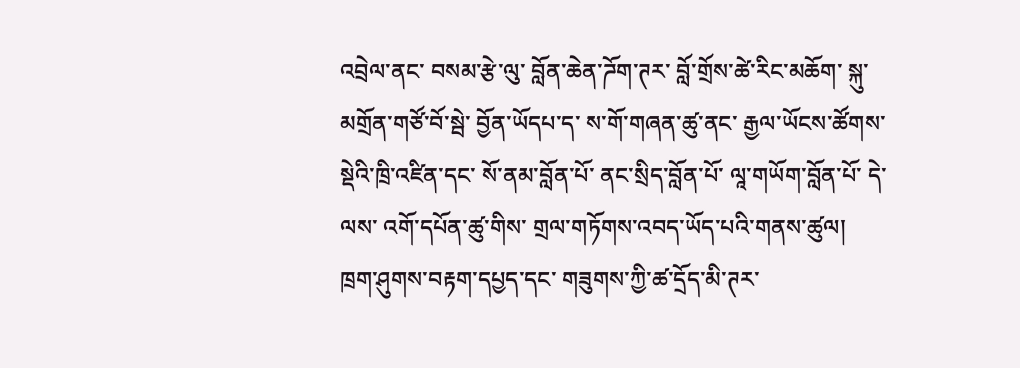འབྲེལ་ནང་ བསམ་རྩེ་ལུ་ བློན་ཆེན་ཌོག་ཊར་ བློ་གྲོས་ཚེ་རིང་མཆོག་ སྐུ་མགྲོན་གཙོ་བོ་སྦེ་ བྱོན་ཡོདཔ་ད་ ས་གོ་གཞན་ཚུ་ནང་ རྒྱལ་ཡོངས་ཚོགས་སྡེའི་ཁྲི་འཛིན་དང་ སོ་ནམ་བློན་པོ་ ནང་སྲིད་བློན་པོ་ ལཱ་གཡོག་བློན་པོ་ དེ་ལས་ འགོ་དཔོན་ཚུ་གིས་ གྲལ་གཏོགས་འབད་ཡོད་པའི་གནས་ཚུལ།
ཁྲག་ཤུགས་བརྟག་དཔྱད་དང་ གཟུགས་ཀྱི་ཚ་དྲོད་མི་ཊར་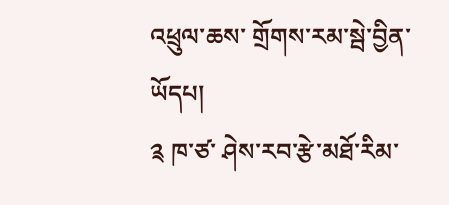འཕྲུལ་ཆས་ གྲོགས་རམ་སྦེ་བྱིན་ཡོདཔ།
༉ ཁ་ཙ་ ཤེས་རབ་རྩེ་མཐོ་རིམ་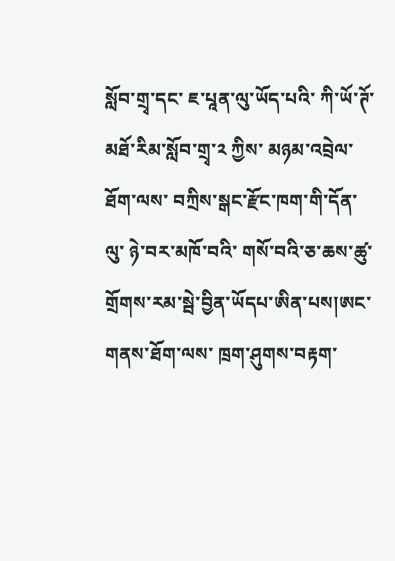སློབ་གྲྭ་དང་ ཇ་པཱན་ལུ་ཡོད་པའི་ ཀི་ཡོ་ཊོ་མཐོ་རིམ་སློབ་གྲྭ་༢ ཀྱིས་ མཉམ་འབྲེལ་ཐོག་ལས་ བཀྲིས་སྒང་རྫོང་ཁག་གི་དོན་ལུ་ ཉེ་བར་མཁོ་བའི་ གསོ་བའི་ཅ་ཆས་ཚུ་ གྲོགས་རམ་སྦེ་བྱིན་ཡོདཔ་ཨིན་པས།ཨང་གནས་ཐོག་ལས་ ཁྲག་ཤུགས་བརྟག་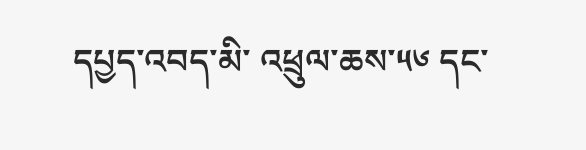དཔྱད་འབད་མི་ འཕྲུལ་ཆས་༥༦ དང་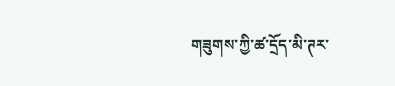གཟུགས་ཀྱི་ཚ་དྲོད་མི་ཊར་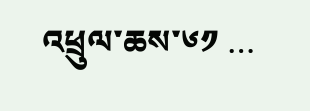འཕྲུལ་ཆས་༦༡ …